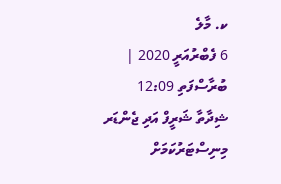ކ. މާލެ
6 ފެބްރުއަރީ 2020 | ބުރާސްފަތި 12:09
ޝިދާތާ ޝަރީފް އަދި ޖެންޑަރ މިނިސްޓަރުކަމަށް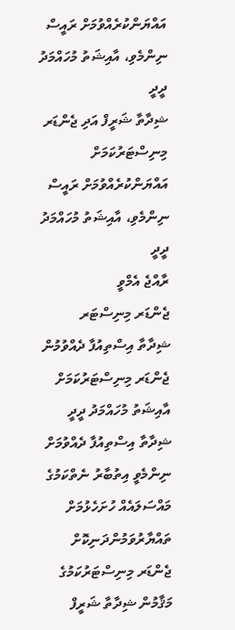އައްޔަންކުރެއްވުމަށް ރައީސް ނިންމެވި، އާއިޝަތު މުހައްމަދު ދީދީ
ޝިދާތާ ޝަރީފް އަދި ޖެންޑަރ މިނިސްޓަރުކަމަށް އައްޔަންކުރެއްވުމަށް ރައީސް ނިންމެވި، އާއިޝަތު މުހައްމަދު ދީދީ
ރާއްޖެ އެމްވީ
ޖެންޑަރ މިނިސްޓަރ
ޝިދާތާ އިސްތިއުފާ ދެއްވުމުން ޖެންޑަރ މިނިސްޓަރުކަމަށް އާއިޝަތު މުހައްމަދު ދީދީ
ޝިދާތާ އިސްތިއުފާ ދެއްވުމަށް ނިންމެވީ އިތުބާރު ނެތްކަމުގެ މައްސަލައެއް ހުށަހެޅުމަށް ތައްޔާރުވަމުންދަނިކޮށް
ޖެންޑަރ މިނިސްޓަރުކަމުގެ މަޤާމުން ޝިދާތާ ޝަރީފް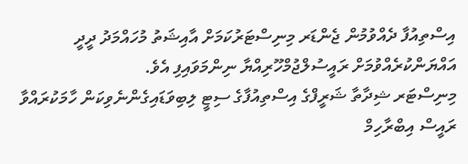އިސްތިއުފާ ދެއްވުމުން ޖެންޑަރ މިނިސްޓަރުކަމަށް އާއިޝަތު މުހައްމަދު ދީދީ އައްޔަންކުރެއްވުމަށް ރައީސުލްޖުމްހޫރިއްޔާ ނިންމަވައިފި އެވެ.
މިނިސްޓަރ ޝިދާތާ ޝަރީފްގެ އިސްތިއުފާގެ ސިޓީ ލިބިވަޑައިގެންނެވިކަން ހާމަކުރައްވާ ރައީސް އިބްރާހިމް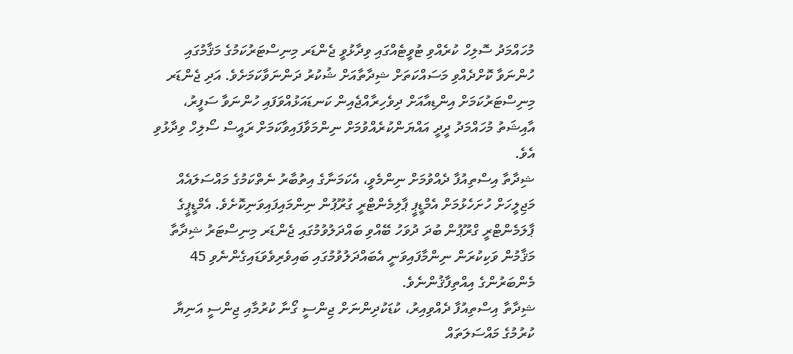މުހައްމަދު ސޮލިހް ކުރެއްވި ޓުވީޓެއްގައި ވިދާޅުވީ ޖެންޑަރ މިނިސްޓަރުކަމުގެ މަޤާމުގައި ހުންނަވާ ކޮށްދެއްވި މަސައްކަތަށް ޝިދާތާއަށް ޝުކުރު ދަންނަވާކަމަށެވެ. އަދި ޖެންޑަރ މިނިސްޓަރުކަމަށް އިންޑިއާއަށް ދިވެހިރާއްޖެއިން ކަނޑައަޅުއްވަފައި ހުންނަވާ ސަފީރު، އާއިޝަތު މުހައްމަދު ދީދީ އައްޔަންކުރެއްވުމަށް ނިންމަވާފައިވާކަމަށް ރައީސް ސޯލިހް ވިދާޅުވި އެވެ.
ޝިދާތާ އިސްތިއުފާ ދެއްވުމަށް ނިންމެވީ، އެކަމަނާގެ އިތުބާރު ނެތްކަމުގެ މައްސަލައެއް މަޖިލީހަށް ހުށަހެޅުމަށް އެމްޑީޕީ ޕާލިމެންޓްރީ ގުރޫޕުން ނިންމައިފައިވަނިކޮށެވެ. އެމްޑީޕީގެ ޕާލަމެންޓްރީ ގްރޫޕުން ބުދަ ދުވަހު ބޭއްވި ބައްދަލުވުމުގައި ޖެންޑަރ މިނިސްޓަރު ޝިދާތާ މަޤާމުން ވަކިކުރަން ނިންމާފައިވަނީ އެބައްދަލުވުމުގައި ބައިވެރިވެވަޑައިގެންނެވި 45 މެންބަރުންގެ އިއްތިފާޤުންނެވެ.
ޝިދާތާ އިސްތިއުފާ ދެއްވިއިރު، ކުޑަކުދިންނަށް ޖިންސީ ގޯނާ ކުރުމާއި ޖިންސީ އަނިޔާ ކުރުމުގެ މައްސަލަތައް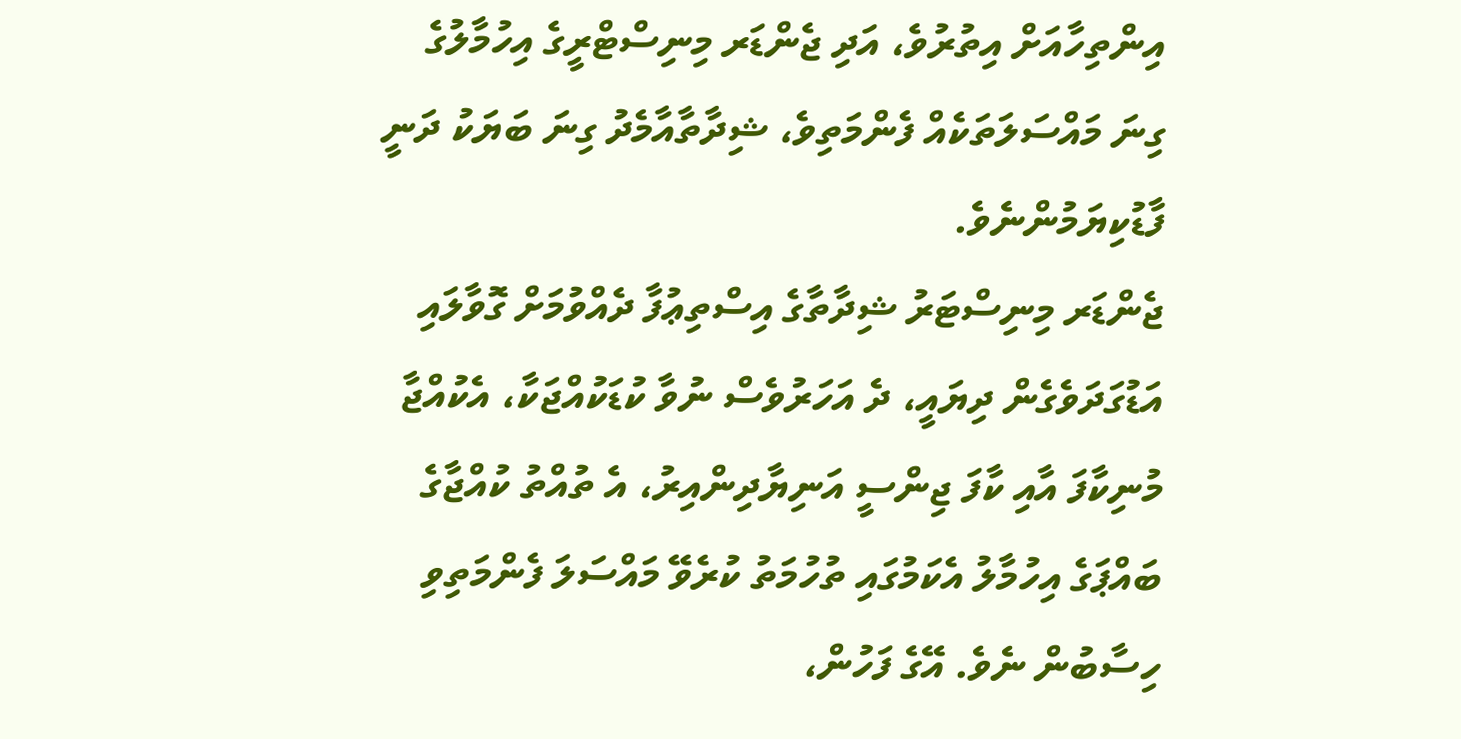އިންތިހާއަށް އިތުރުވެ، އަދި ޖެންޑަރ މިނިސްޓްރީގެ އިހުމާލުގެ ގިނަ މައްސަލަތަކެއް ފެންމަތިވެ، ޝިދާތާއާމެދު ގިނަ ބަޔަކު ދަނީ ފާޑުކިޔަމުންނެވެ.
ޖެންޑަރ މިނިސްޓަރު ޝިދާތާގެ އިސްތިޢުފާ ދެއްވުމަށް ގޮވާލައި އަޑުގަދަވެގެން ދިޔައީ، ދެ އަހަރުވެސް ނުވާ ކުޑަކުއްޖަކާ، އެކުއްޖާ މުނިކާފަ އާއި ކާފަ ޖިންސީ އަނިޔާދިންއިރު، އެ ތުއްތު ކުއްޖާގެ ބައްޕަގެ އިހުމާލު އެކަމުގައި ތުހުމަތު ކުރެވޭ މައްސަލަ ފެންމަތިވި ހިސާބުން ނެވެ. އޭގެ ފަހުން،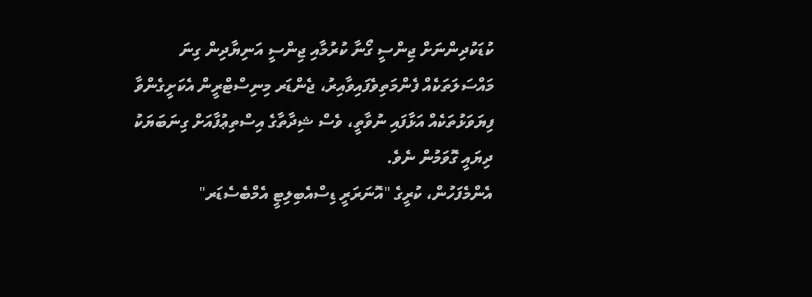ކުޑަކުދިންނަށް ޖިންސީ ގޯނާ ކުރުމާއި ޖިންސީ އަނިޔާދިން ގިނަ މައްސަލަތަކެއް ފެންމަތިވެފައިވާއިރު، ޖެންޑަރ މިނިސްޓްރީން އެކަށީގެންވާ ފިޔަވަޅުތަކެއް އަޅާފައި ނުވާތީ، ވެސް ޝިދާތާގެ އިސްތިޢުފާއަށް ގިނަބަޔަކު ދިޔައީ ގޮވަމުން ނެވެ.
އެންމެފަހުން، ކުރީގެ "އޮނަރަރީ ޑިސްއެބިލިޓީ އެމްބެސެޑަރ"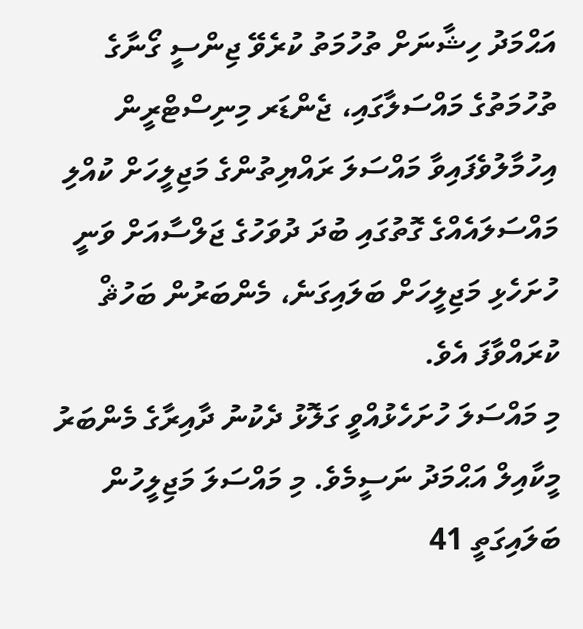އަޙްމަދު ހިޝާނަށް ތުހުމަތު ކުރެވޭ ޖިންސީ ގޯނާގެ ތުހުމަތުގެ މައްސަލާގައި، ޖެންޑަރ މިނިސްޓްރީން އިހުމާލުވެފައިވާ މައްސަލަ ރައްޔިތުންގެ މަޖިލީހަށް ކުއްލި މައްސަލައެއްގެ ގޮތުގައި ބުދަ ދުވަހުގެ ޖަލްސާއަށް ވަނީ ހުށަހެޅި މަޖިލީހަށް ބަލައިގަނެ، މެންބަރުން ބަހުޘް ކުރައްވާފަ އެވެ.
މި މައްސަލަ ހުށަހެޅުއްވީ ގަލޮޅު ދެކުނު ދާއިރާގެ މެންބަރު މީކާއިލް އަޙްމަދު ނަސީމެވެ. މި މައްސަލަ މަޖިލީހުން ބަލައިގަތީ 41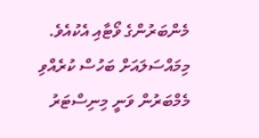މެންބަރުންގެ ވޯޓާއި އެކުއެވެ. މިމައްސަލައަށް ބަހުސް ކުރެއްވި މެމްބަރުން ވަނީ މިނިސްޓަރު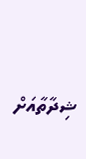ޝިދާތާއަށް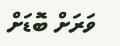ވަރަށް ބޮޑަށް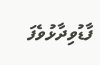ފާޑުވިދާޅުވެފަ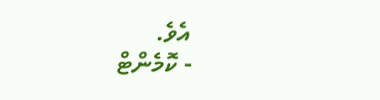އެވެ.
- ކޮމެންޓް